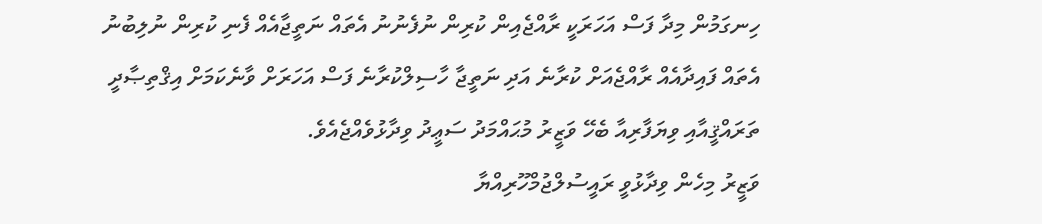ހިނގަމުން މިދާ ފަސް އަހަރަކީ ރާއްޖެއިން ކުރިން ނުފެނުނު އެތައް ނަތީޖާއެއް ފެނި ކުރިން ނުލިބުނު އެތައް ފައިދާއެއް ރާއްޖެއަށް ކުރާނެ އަދި ނަތީޖާ ހާސިލްކުރާނެ ފަސް އަހަރަށް ވާނެކަމަށް އިޤްތިޞާދީ ތަރައްޤީއާއި ވިޔަފާރިއާ ބެހޭ ވަޒީރު މުޙައްމަދު ސަޢީދު ވިދާޅުވެއްޖެއެވެ.
ވަޒީރު މިހެން ވިދާޅުވީ ރައީސުލްޖުމްހޫރިއްޔާ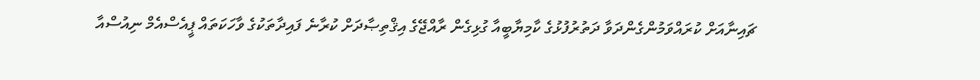ޗައިނާއަށް ކުރައްވަމުންގެންދަވާ ދަތުރުފުޅުގެ ކާމިޔާބީއާ ގުޅިގެން ރާއްޖޭގެ އިޤްތިޞާދަށް ކުރާނެ ފައިދާތަކުގެ ވާހަކަތައް ޕީއެސްއެމް ނިއުސްއާ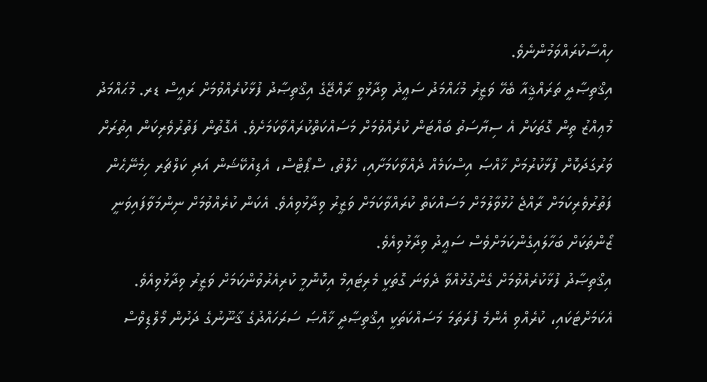ހިއްސާކުރައްވަމުންނެވެ.
އިޤްތިޞާދީ ތަރައްޤީއާ ބެހޭ ވަޒީރު މުޙައްމަދު ސަޢީދު ވިދާޅުވީ ރާއްޖޭގެ އިޤްތިޞާދު ފުޅާކުރެއްވުމަށް ރައީސް ޑރ. މުޙައްމަދު މުޢިއްޒު ތިން ގޮތަކަށް އެ ސިޔާސަތު ބައްޓަން ކުރެއްވުމަށް މަސައްކަތްކުރައްވާކަމަށެވެ. އެގޮތުން ފަތުރުވެރިކަން އިތުރަށް ވަރުގަދަކޮށް ފުޅާކުރުމަށް ޚާއްޞަ އިސްކަމެއް ދެއްވާކަމަށާއި، ހެލްތު، ސްޕޯޓްސް، އެޑިއުކޭޝަން އަދި ކަލްޗަރ ހިމެނޭޙެން ފަތުރުވެރިކަމަށް ރާއްޖެ ހުޅުވާލުމަށް މަސައްކަތް ކުރައްވާކަމަށް ވަޒީރު ވިދާޅުވިއެވެ. އެކަން ކުރެއްވުމަށް ނިންމަވާފައިވަނީ ޒޯންތަކަށް ބަހާލައިގެންކަމަށްވެސް ސަޢީދު ވިދާޅުވިއެވެ.
އިޤްތިޞާދު ފުޅާކުރެއްވުމަށް ގެންގުޅުއްވާ ދެވަނަ ގޮތަކީ މެރިޓައިމް އިކޮނޮމީ ކުރިއެރުވުންކަމަށް ވަޒީރު ވިދާޅުވިއެވެ. އެކަމަށްޓަކައި، ކުރެއްވި އެންމެ ފުރަތަމަ މަސައްކަތަކީ އިޤްތިޞާދީ ޚާއްޞަ ސަރަހައްދުގެ ޤާނޫނުގެ ދަށުން މޯލްޑިވްސް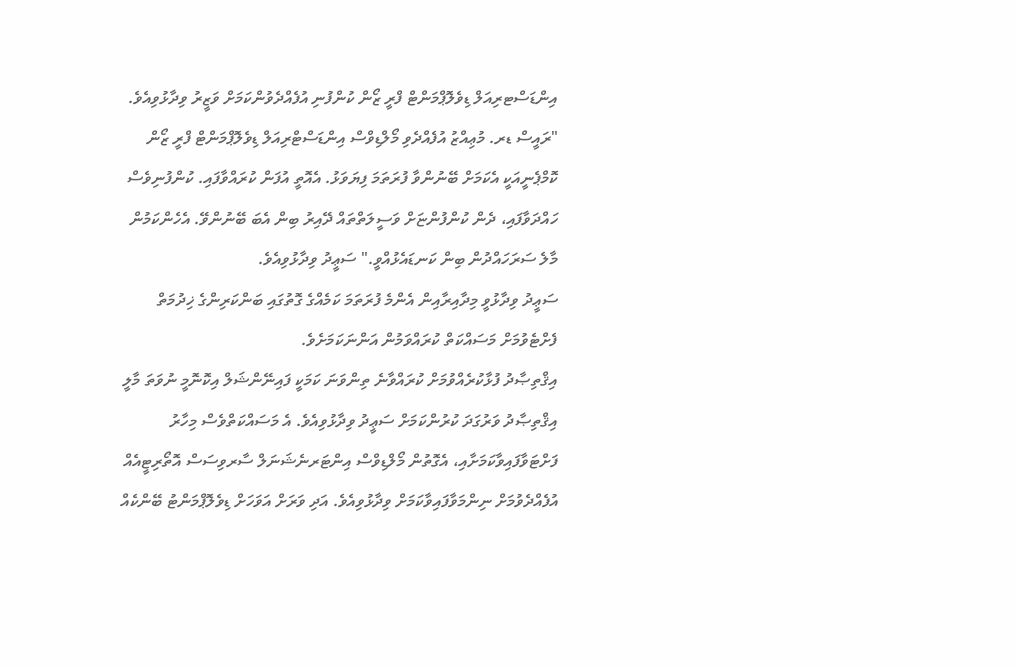އިންޑަސްޓރިއަލް ޑިވެލޮޕްމަންޓް ފްރީ ޒޯން ކުންފުނި އުފެއްދެވުންކަމަށް ވަޒީރު ވިދާޅުވިއެވެ.
"ރައީސް ޑރ. މުޢިއްޒު އުފެއްދެވި މޯލްޑިވްސް އިންޑަސްޓްރިއަލް ޑިވެލޮޕްމަންޓް ފްރީ ޒޯން ކޮމްޕެނީއަކީ އެކަމަށް ބޭނުންވާ ފުރަތަމަ ފިޔަވަޅު. އެއޮތީ އުފަން ކުރައްވާފައި. ކުންފުނިވެސް ހައްދަވާފައި، ދެން ކުންފުންޏަށް ވަސީލަތްތައް ދޭއިރު ބިން އެބަ ބޭނުންވޭ. އެހެންކަމުން މާލެ ސަރަހައްދުން ބިން ކަނޑައެޅުއްވީ." ސަޢީދު ވިދާޅުވިއެވެ.
ސަޢީދު ވިދާޅުވީ މިދާއިރާއިން އެންމެ ފުރަތަމަ ކަމެއްގެ ގޮތުގައި ބަންކަރިންގެ ޚިދުމަތް ފެށްޓެވުމަށް މަސައްކަތް ކުރައްވަމުން އަންނަކަމަށެވެ.
އިޤްތިޞާދު ފުޅާކުރެއްވުމަށް ކުރައްވާނެ ތިންވަނަ ކަމަކީ ފައިނޭންޝަލް އިކޮނޮމީ ނުވަތަ މާލީ އިޤްތިޞާދު ވަރުގަދަ ކުރުންކަމަށް ސަޢީދު ވިދާޅުވިއެވެ. އެ މަސައްކަތްވެސް މިހާރު ފަށްޓަވާފައިވާކަމަށާއި، އެގޮތުން މޯލްޑިވްސް އިންޓަރނެޝަނަލް ސާރވިސަސް އޮތޯރިޓީއެއް އުފެއްދެވުމަށް ނިންމަވާފައިވާކަމަށް ވިދާޅުވިއެވެ. އަދި ވަރަށް އަވަހަށް ޑިވެލޮޕްމަންޓު ބޭންކެއް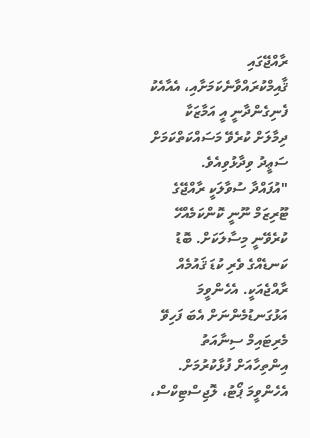ރާއްޖޭގައި ޤާއިމްކުރައްވާނެކަމަށާއި، އެއާއެކު ފެނިގެންދާނީ އީ އަމާޒަކާ ދިމާލަށް ކުރެވޭ މަސައްކަތްކަމަށް ސަޢީދު ވިދާޅުވިއެވެ.
"އުފައްދާ ސުވާލަކީ ރާއްޖޭގެ ޓޫރިޒަމް ނޫނީ ކޮންކަމެއްހޭ ކުރެވޭނީ މިސާލަކަށް. ބޮޑު ކަނޑެއްގެ ވެރި ކުޑަ ޤައުމެއް ރާއްޖެއަކީ. އެހެންވީމަ އަޅުގަނޑުމެންނަށް އެބަ ފަހިވޭ މެރިޓައިމް ސިނާއަތު އިންތިހާއަށް ފުޅާކުރުމަށް. އެހެންވީމަ ޕޯޓު، ލޮޖިސްޓިކްސް،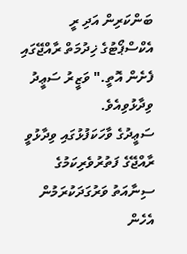ބަންކަރިން އަދި ރީ އެކްސްޕޯޓުގެ ޚިދުމަތް ރާއްޖޭގައި ފެށެން އޮތީ." ވަޒީރު ސަޢީދު ވިދާޅުވިއެވެ.
ސަޢީދުގެ ވާހަކަފުޅުގައި ވިދާޅުވީ ރާއްޖޭގެ ފަތުރުވެރިކަމުގެ ސިނާއަތު ވަރުގަދަކުރަމުން އެހެން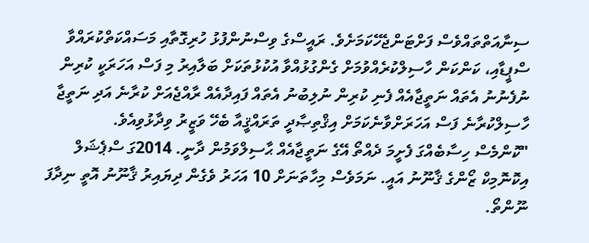ސިނާއަތްތައްވެސް ފަށްޓަންޖެހޭކަމަށެވެ. ރައީސްގެ ވިސްނުންފުޅު ހުރިގޮތާއި މަސައްކަތްކުރައްވާ ސްޕީޑާއި، ކަންކަން ހާސިލްކުރެއްވުމަށް ގެންގުޅުއްވާ އުކުޅުތަކަށް ބަލާއިރު މި ފަސް އަހަރަކީ ކުރިން ނުފެނުނު އެތައް ނަތީޖާއެއް ފެނި ކުރިން ނުލިބުނު އެތައް ފައިދާއެއް ރާއްޖެއަށް ކުރާނެ އަދި ނަތީޖާ ހާސިލްކުރާނެ ފަސް އަހަރަށްވާނެކަމަށް އިޤްތިޞާދީ ތަރައްޤީއާ ބެހޭ ވަޒީރު ވިދާޅުވިއެވެ.
"ކޮންމެސް ހިސާބެއްގަ ފެށީމަ ދެއްތޯ އޭގެ ނަތީޖާއެއް ޙާސިލްވަމުން ދާނީ. 2014ގަ ސްޕެޝަލް އިކޮނޮމިކް ޒޯންގެ ޤާނޫނު އައީ. ނަމަވެސް މިހާތަނަށް 10 އަހަރު ވެގެން ދިޔައިރު ޤާނޫނު އޮތީ ނިދާފަ ނޫންތޯ.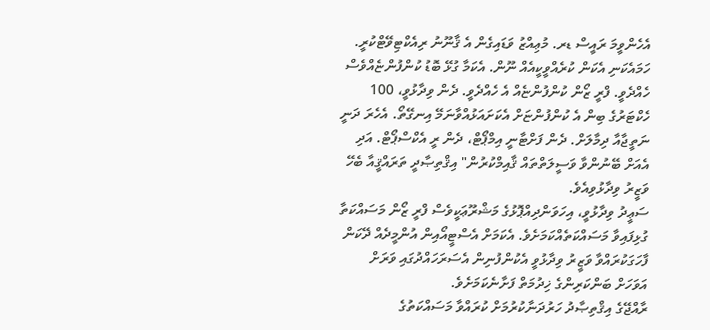އެހެންވީމަ ރައީސް ޑރ. މުޢިއްޒު ވަޑައިގެން އެ ޤާނޫނު ރިއެކްޓިވޭޓްކުރީ. ހަމައެކަނި އެކަން ކުރެއްވީކީއެއް ނޫން. އެކަމާ ގުޅޭ ބޮޑު ކުންފުންޏެއްވެސް ހެއްދެވީ. ފްރީ ޒޯން ކުންފުންޏެއް އެ ހެއްދެވީ. ދެން ވިދާޅުވީ، 100 ހެކްޓަރުގެ ބިން އެ ކުންފުންޏަށް އެކަށައަޅުއްވާނަމޭ އިނގޭތޯ. އެހެރަ ދަނީ ނަތީޖާއާ ދިމާލަށް. ދެން ފަށްޓާނީ އިމްޕޯޓް، ދެން ރީ އެކްސްޕޯޓް. އަދި އެއަށް ބޭނުންވާ ވަސީލަތްތައް ޤާއިމްކުރުން" އިޤްތިޞާދީ ތަރައްޤީއާ ބެހޭ ވަޒީރު ވިދާޅުވިއެވެ.
ސަޢީދު ވިދާޅުވީ، އިހަވަންދިއްޕޮޅުގެ މަޝްރޫޢަކީވެސް ފްރީ ޒޯން މަސައްކަތާ ގުޅިފައިވާ މަސައްކަތެއްކަމަށެވެ. އެކަމަށް އެސްޓީއޯއިން އުންމީދެއް ދޭކަން ފާހަގަކުރައްވާ ވަޒީރު ވިދާޅުވީ އެކުންފުނިން އެސަރަހައްދުގައި ވަރަށް އަވަހަށް ބަންކަރިންގެ ޚިދުމަތް ފަށާނެކަމަށެވެ.
ރާއްޖޭގެ އިޤްތިޞާދު ހަރުދަނާކުރުމަށް ކުރައްވާ މަސައްކަތުގެ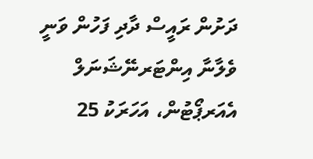ދަށުން ރައީސް ދާދި ފަހުން ވަނީ ވެލާނާ އިންޓަރނޭޝަނަލް އެއަރޕޯޓުން، އަހަރަކު 25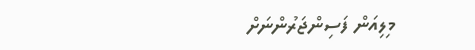މިލިއަން ފަސިންޖަރުންނަށް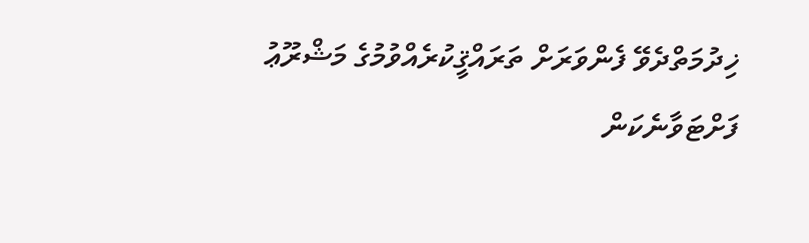ޚިދުމަތްދެވޭ ފެންވަރަށް ތަރައްޤީކުރެއްވުމުގެ މަޝްރޫޢު ފަށްޓަވާނެކަން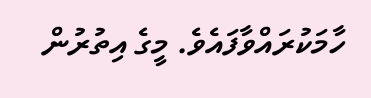ހާމަކުރައްވާފައެވެ. މީގެ އިތުރުން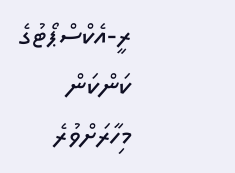ރީ-އެކްސްޕޯޓުގެ ކަންކަން މިހާރަށްވުރެ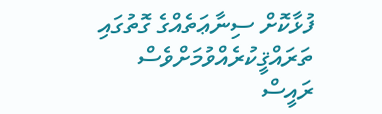ފުޅާކޮށް ސިނާޢަތެއްގެ ގޮތުގައި ތަރައްޤީކުރެއްވުމަށްވެސް ރައީސް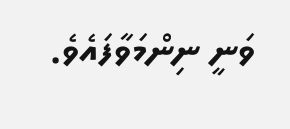ވަނީ ނިންމަވާފައެވެ.